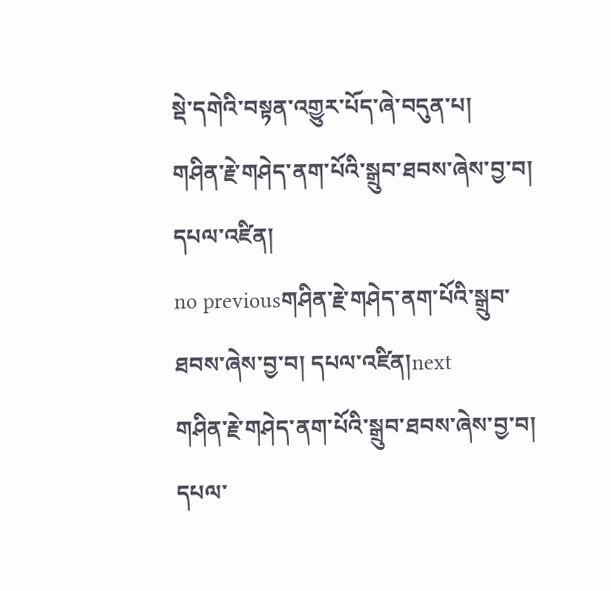སྡེ་དགེའི་བསྟན་འགྱུར་པོད་ཞེ་བདུན་པ།
གཤིན་རྗེ་གཤེད་ནག་པོའི་སྒྲུབ་ཐབས་ཞེས་བྱ་བ།  དཔལ་འཛིན།
no previousགཤིན་རྗེ་གཤེད་ནག་པོའི་སྒྲུབ་ཐབས་ཞེས་བྱ་བ། དཔལ་འཛིན།next
གཤིན་རྗེ་གཤེད་ནག་པོའི་སྒྲུབ་ཐབས་ཞེས་བྱ་བ།
དཔལ་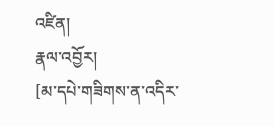འཛིན།
རྣལ་འབྱོར།
[མ་དཔེ་གཟིགས་ན་འདིར་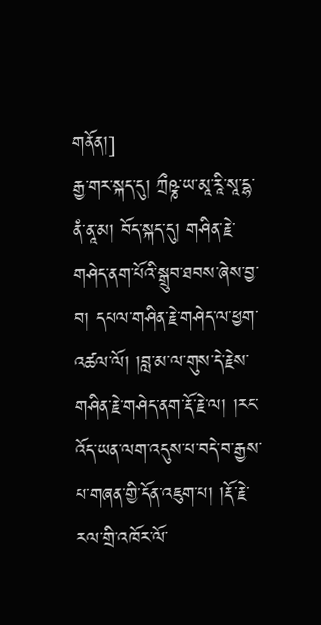གནོན།]
རྒྱ་གར་སྐད་དུ། ཀྲྀཥྞ་ཡ་མཱ་རཱི་སཱ་དྷ་ནཾ་ནཱ་མ། བོད་སྐད་དུ། གཤིན་རྗེ་གཤེད་ནག་པོའི་སྒྲུབ་ཐབས་ཞེས་བྱ་བ། དཔལ་གཤིན་རྗེ་གཤེད་ལ་ཕྱག་འཚལ་ལོ། །བླ་མ་ལ་གུས་དེ་རྗེས་གཤིན་རྗེ་གཤེད་ནག་རྡོ་རྗེ་ལ། །རང་འོད་ཡན་ལག་འདུས་པ་བདེ་བ་རྒྱས་པ་གཞན་གྱི་དོན་འཇུག་པ། །རྡོ་རྗེ་རལ་གྲི་འཁོར་ལོ་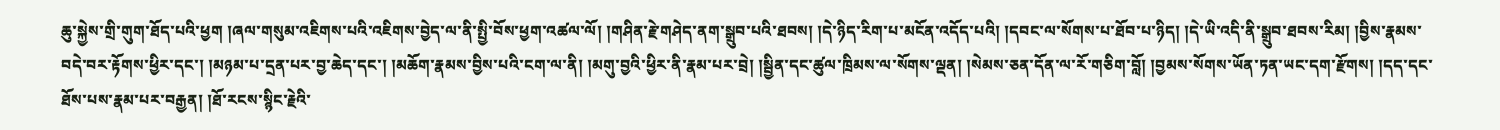ཆུ་སྐྱེས་གྲི་གུག་ཐོད་པའི་ཕྱག །ཞལ་གསུམ་འཇིགས་པའི་འཇིགས་བྱེད་ལ་ནི་སྤྱི་བོས་ཕྱག་འཚལ་ལོ། །གཤིན་རྗེ་གཤེད་ནག་སྒྲུབ་པའི་ཐབས། །དེ་ཉིད་རིག་པ་མངོན་འདོད་པའི། །དབང་ལ་སོགས་པ་ཐོབ་པ་ཉིད། །དེ་ཡི་འདི་ནི་སྒྲུབ་ཐབས་རིམ། །བྱིས་རྣམས་བདེ་བར་རྟོགས་ཕྱིར་དང་། །མཉམ་པ་དྲན་པར་བྱ་ཆེད་དང་། །མཆོག་རྣམས་བྱིས་པའི་ངག་ལ་ནི། །མགུ་བྱའི་ཕྱིར་ནི་རྣམ་པར་བྲེ། །སྦྱིན་དང་ཚུལ་ཁྲིམས་ལ་སོགས་ལྡན། །སེམས་ཅན་དོན་ལ་རོ་གཅིག་བློ། །བྱམས་སོགས་ཡོན་ཏན་ཡང་དག་རྫོགས། །དད་དང་ཐོས་པས་རྣམ་པར་བརྒྱན། །ཐོ་རངས་སྙིང་རྗེའི་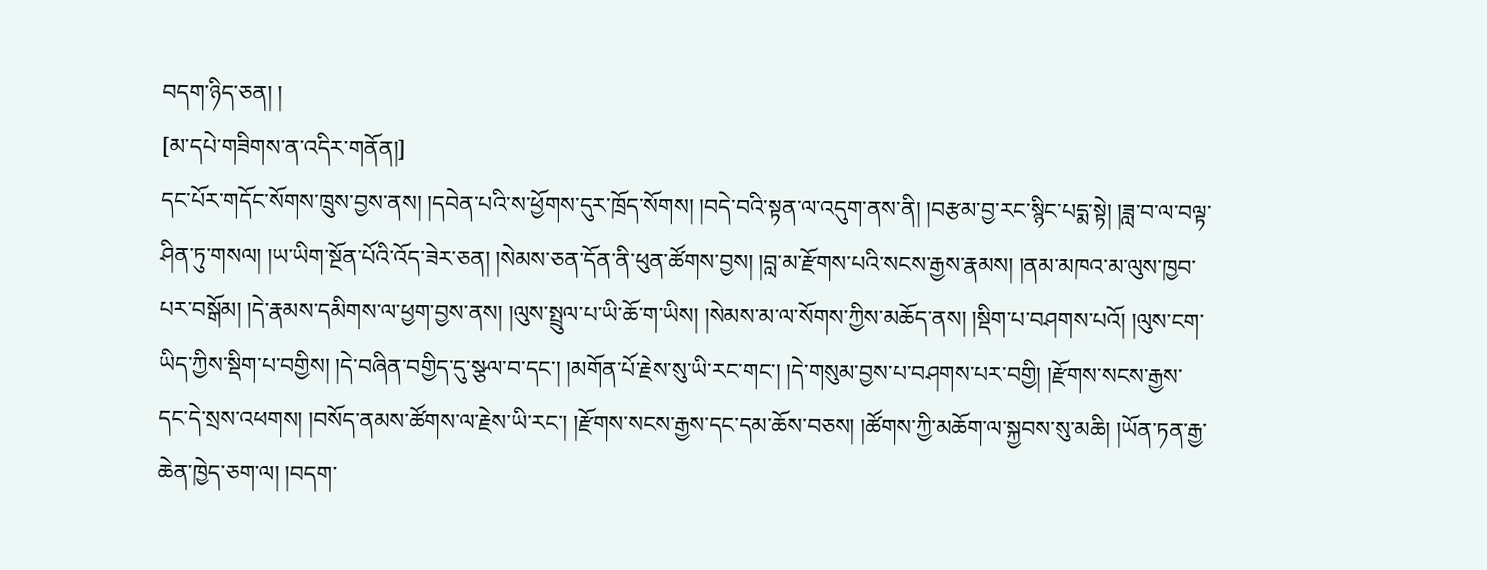བདག་ཉིད་ཅན། །
[མ་དཔེ་གཟིགས་ན་འདིར་གནོན།]
དང་པོར་གདོང་སོགས་ཁྲུས་བྱས་ནས། །དབེན་པའི་ས་ཕྱོགས་དུར་ཁྲོད་སོགས། །བདེ་བའི་སྟན་ལ་འདུག་ནས་ནི། །བརྩམ་བྱ་རང་སྙིང་པདྨ་སྟེ། །ཟླ་བ་ལ་བལྟ་ཤིན་ཏུ་གསལ། །ཡ་ཡིག་སྔོན་པོའི་འོད་ཟེར་ཅན། །སེམས་ཅན་དོན་ནི་ཕུན་ཚོགས་བྱས། །བླ་མ་རྫོགས་པའི་སངས་རྒྱས་རྣམས། །ནམ་མཁའ་མ་ལུས་ཁྱབ་པར་བསྒོམ། །དེ་རྣམས་དམིགས་ལ་ཕྱག་བྱས་ནས། །ལུས་སྤྲུལ་པ་ཡི་ཆོ་ག་ཡིས། །སེམས་མ་ལ་སོགས་ཀྱིས་མཆོད་ནས། །སྡིག་པ་བཤགས་པའོ། །ལུས་ངག་ཡིད་ཀྱིས་སྡིག་པ་བགྱིས། །དེ་བཞིན་བགྱིད་དུ་སྩལ་བ་དང་། །མགོན་པོ་རྗེས་སུ་ཡི་རང་གང་། །དེ་གསུམ་བྱས་པ་བཤགས་པར་བགྱི། །རྫོགས་སངས་རྒྱས་དང་དེ་སྲས་འཕགས། །བསོད་ནམས་ཚོགས་ལ་རྗེས་ཡི་རང་། །རྫོགས་སངས་རྒྱས་དང་དམ་ཆོས་བཅས། །ཚོགས་ཀྱི་མཆོག་ལ་སྐྱབས་སུ་མཆི། །ཡོན་ཏན་རྒྱ་ཆེན་ཁྱེད་ཅག་ལ། །བདག་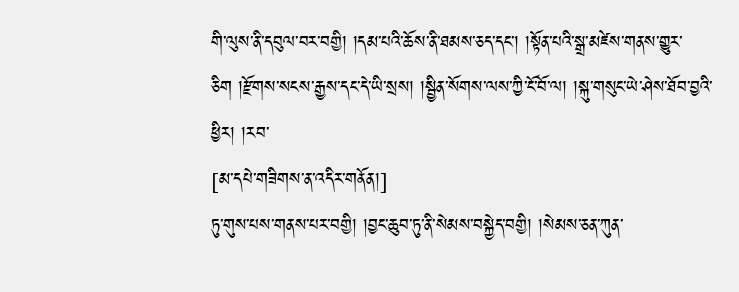གི་ལུས་ནི་དབུལ་བར་བགྱི། །དམ་པའི་ཆོས་ནི་ཐམས་ཅད་དང་། །སྟོན་པའི་སྒྲ་མཛེས་གནས་གྱུར་ཅིག །རྫོགས་སངས་རྒྱས་དང་དེ་ཡི་སྲས། །སྦྱིན་སོགས་ལས་ཀྱི་ངོ་བོ་ལ། །སྐུ་གསུང་ཡེ་ཤེས་ཐོབ་བྱའི་ཕྱིར། །རབ་
[མ་དཔེ་གཟིགས་ན་འདིར་གནོན།]
ཏུ་གུས་པས་གནས་པར་བགྱི། །བྱང་ཆུབ་ཏུ་ནི་སེམས་བསྐྱེད་བགྱི། །སེམས་ཅན་ཀུན་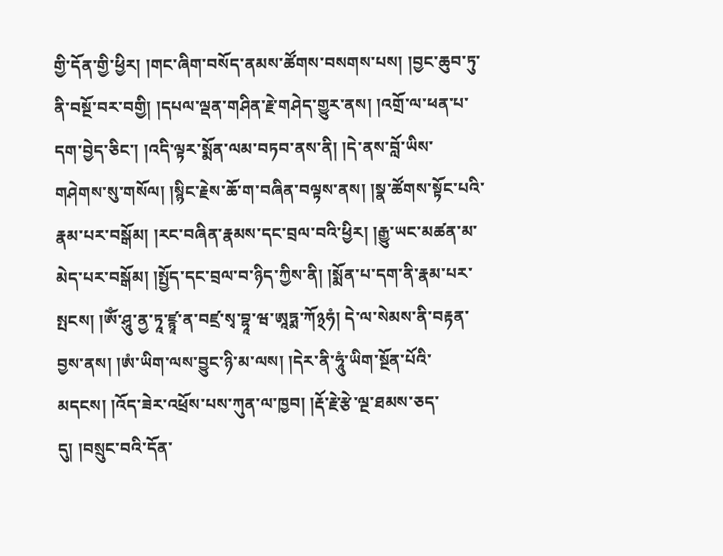གྱི་དོན་གྱི་ཕྱིར། །གང་ཞིག་བསོད་ནམས་ཚོགས་བསགས་པས། །བྱང་ཆུབ་ཏུ་ནི་བསྔོ་བར་བགྱི། །དཔལ་ལྡན་གཤིན་རྗེ་གཤེད་གྱུར་ནས། །འགྲོ་ལ་ཕན་པ་དག་བྱེད་ཅིང་། །འདི་ལྟར་སྨོན་ལམ་བཏབ་ནས་ནི། །དེ་ནས་བློ་ཡིས་གཤེགས་སུ་གསོལ། །སྙིང་རྗེས་ཆོ་ག་བཞིན་བལྟས་ནས། །སྣ་ཚོགས་སྟོང་པའི་རྣམ་པར་བསྒོམ། །རང་བཞིན་རྣམས་དང་བྲལ་བའི་ཕྱིར། །རྒྱུ་ཡང་མཚན་མ་མེད་པར་བསྒོམ། །སྤྱོད་དང་བྲལ་བ་ཉིད་ཀྱིས་ནི། །སྨོན་པ་དག་ནི་རྣམ་པར་སྤངས། །ཨོཾ་ཤཱུ་ནྱ་ཏཱ་ཛྙཱ་ན་བཛྲ་སྭ་བྷཱ་ཝ་ཨཱཏྨ་ཀོ྅ཧཾ། དེ་ལ་སེམས་ནི་བརྟན་བྱས་ནས། །ཨཾ་ཡིག་ལས་བྱུང་ཉི་མ་ལས། །དེར་ནི་ཧཱུཾ་ཡིག་སྔོན་པོའི་མདངས། །འོད་ཟེར་འཕྲོས་པས་ཀུན་ལ་ཁྱབ། །རྡོ་རྗེ་རྩེ་ལྔ་ཐམས་ཅད་དུ། །བསྲུང་བའི་དོན་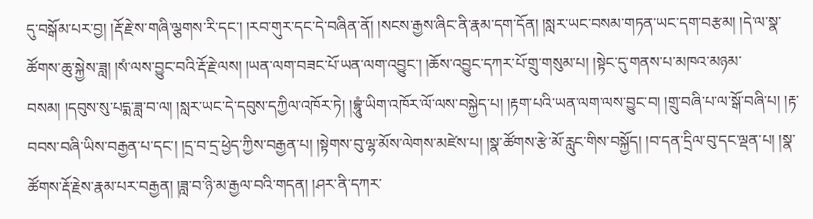དུ་བསྒོམ་པར་བྱ། །རྡོ་རྗེ་ས་གཞི་ལྕགས་རི་དང་། །རབ་གུར་དང་དེ་བཞིན་ནོ། །སངས་རྒྱས་ཞིང་ནི་རྣམ་དག་དོན། །སླར་ཡང་བསམ་གཏན་ཡང་དག་བརྩམ། །དེ་ལ་སྣ་ཚོགས་ཆུ་སྐྱེས་ཟླ། །སཾ་ལས་བྱུང་བའི་རྡོ་རྗེ་ལས། །ཡན་ལག་བཟང་པོ་ཡན་ལག་འབྱུང་། །ཆོས་འབྱུང་དཀར་པོ་གྲུ་གསུམ་པ། །སྟེང་དུ་གནས་པ་མཁའ་མཉམ་བསམ། །དབུས་སུ་པདྨ་ཟླ་བ་ལ། །སླར་ཡང་དེ་དབུས་དཀྱིལ་འཁོར་ཏེ། །བྷཱུཾ་ཡིག་འཁོར་ལོ་ལས་བསྐྱེད་པ། །རྟག་པའི་ཡན་ལག་ལས་བྱུང་བ། །གྲུ་བཞི་པ་ལ་སྒོ་བཞི་པ། །རྟ་བབས་བཞི་ཡིས་བརྒྱན་པ་དང་། །དྲ་བ་དྲ་ཕྱེད་ཀྱིས་བརྒྱན་པ། །སྟེགས་བུ་ལྷ་མོས་ལེགས་མཛེས་པ། །སྣ་ཚོགས་རྩེ་མོ་རླུང་གིས་བསྐྱོད། །བ་དན་དྲིལ་བུ་དང་ལྡན་པ། །སྣ་ཚོགས་རྡོ་རྗེས་རྣམ་པར་བརྒྱན། །ཟླ་བ་ཉི་མ་རྒྱལ་བའི་གདན། །ཤར་ནི་དཀར་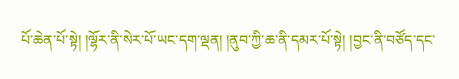པོ་ཆེན་པོ་སྟེ། །ལྷོར་ནི་སེར་པོ་ཡང་དག་ལྡན། །ནུབ་ཀྱི་ཆ་ནི་དམར་པོ་སྟེ། །བྱང་ནི་བཙོད་དང་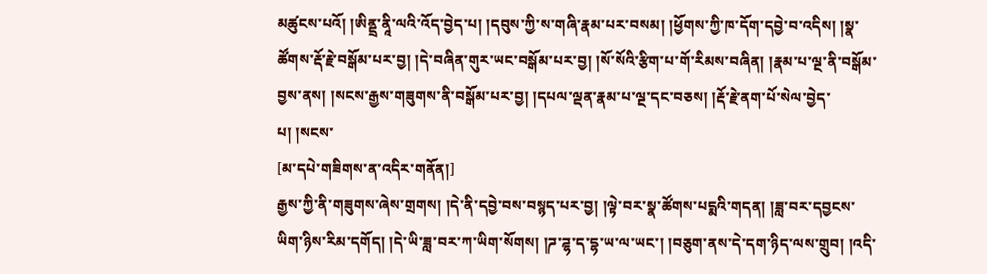མཚུངས་པའོ། །ཨིནྡྲ་ནཱི་ལའི་འོད་བྱེད་པ། །དབུས་ཀྱི་ས་གཞི་རྣམ་པར་བསམ། །ཕྱོགས་ཀྱི་ཁ་དོག་དབྱེ་བ་འདིས། །སྣ་ཚོགས་རྡོ་རྗེ་བསྒོམ་པར་བྱ། །དེ་བཞིན་གུར་ཡང་བསྒོམ་པར་བྱ། །སོ་སོའི་རྩིག་པ་གོ་རིམས་བཞིན། །རྣམ་པ་ལྔ་ནི་བསྒོམ་བྱས་ནས། །སངས་རྒྱས་གཟུགས་ནི་བསྒོམ་པར་བྱ། །དཔལ་ལྡན་རྣམ་པ་ལྔ་དང་བཅས། །རྡོ་རྗེ་ནག་པོ་སེལ་བྱེད་པ། །སངས་
[མ་དཔེ་གཟིགས་ན་འདིར་གནོན།]
རྒྱས་ཀྱི་ནི་གཟུགས་ཞེས་གྲགས། །དེ་ནི་དབྱེ་བས་བསྙད་པར་བྱ། །ལྟེ་བར་སྣ་ཚོགས་པདྨའི་གདན། །ཟླ་བར་དབྱངས་ཡིག་ཉིས་རིམ་དགོད། །དེ་ཡི་ཟླ་བར་ཀ་ཡིག་སོགས། །ཌ་ཌྷ་ད་དྷ་ཡ་ལ་ཡང་། །བཅུག་ནས་དེ་དག་ཉིད་ལས་གྲུབ། །འདི་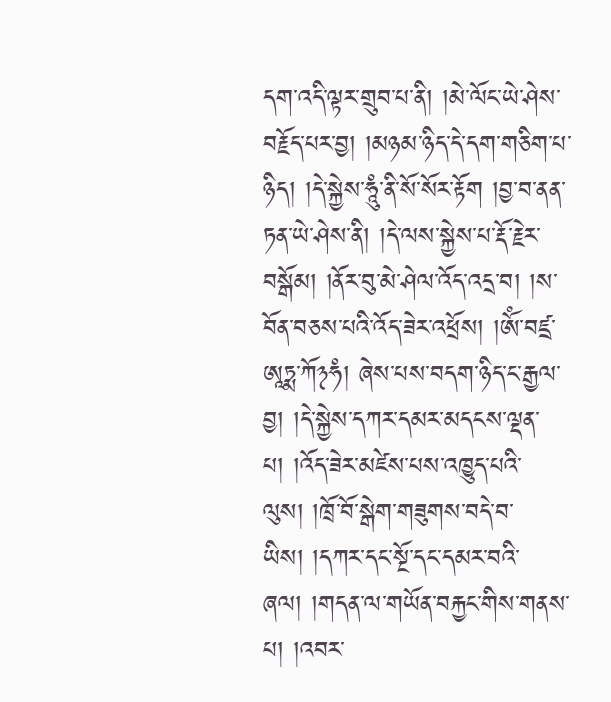དག་འདི་ལྟར་གྲུབ་པ་ནི། །མེ་ལོང་ཡེ་ཤེས་བརྗོད་པར་བྱ། །མཉམ་ཉིད་དེ་དག་གཅིག་པ་ཉིད། །དེ་སྐྱེས་ཧཱུཾ་ནི་སོ་སོར་རྟོག །བྱ་བ་ནན་ཏན་ཡེ་ཤེས་ནི། །དེ་ལས་སྐྱེས་པ་རྡོ་རྗེར་བསྒོམ། །ནོར་བུ་མེ་ཤེལ་འོད་འདྲ་བ། །ས་བོན་བཅས་པའི་འོད་ཟེར་འཕྲོས། །ཨོཾ་བཛྲ་ཨཱཏྨ་ཀོ྅ཧཾ། ཞེས་པས་བདག་ཉིད་ང་རྒྱལ་བྱ། །དེ་སྐྱེས་དཀར་དམར་མདངས་ལྡན་པ། །འོད་ཟེར་མཛེས་པས་འཁྱུད་པའི་ལུས། །ཁྲོ་བོ་སྒེག་གཟུགས་བདེ་བ་ཡིས། །དཀར་དང་སྔོ་དང་དམར་བའི་ཞལ། །གདན་ལ་གཡོན་བརྐྱང་གིས་གནས་པ། །འབར་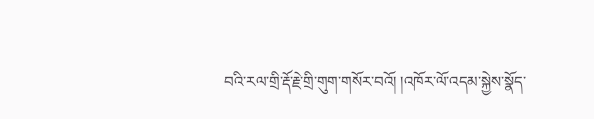བའི་རལ་གྲི་རྡོ་རྗེ་གྲི་གུག་གསོར་བའོ། །འཁོར་ལོ་འདམ་སྐྱེས་སྣོད་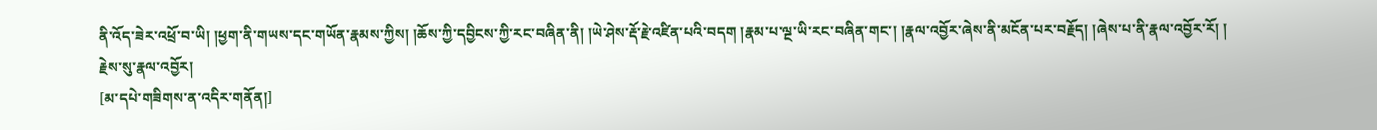ནི་འོད་ཟེར་འཕྲོ་བ་ཡི། །ཕྱག་ནི་གཡས་དང་གཡོན་རྣམས་ཀྱིས། །ཆོས་ཀྱི་དབྱིངས་ཀྱི་རང་བཞིན་ནི། །ཡེ་ཤེས་རྡོ་རྗེ་འཛིན་པའི་བདག །རྣམ་པ་ལྔ་ཡི་རང་བཞིན་གང་། །རྣལ་འབྱོར་ཞེས་ནི་མངོན་པར་བརྗོད། །ཞེས་པ་ནི་རྣལ་འབྱོར་རོ། །
རྗེས་སུ་རྣལ་འབྱོར།
[མ་དཔེ་གཟིགས་ན་འདིར་གནོན།]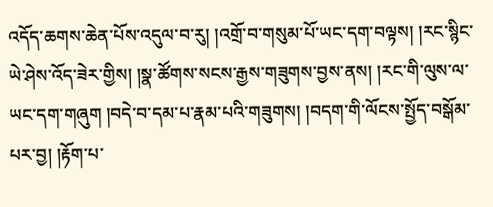འདོད་ཆགས་ཆེན་པོས་འདུལ་བ་རུ། །འགྲོ་བ་གསུམ་པོ་ཡང་དག་བལྟས། །རང་སྙིང་ཡེ་ཤེས་འོད་ཟེར་གྱིས། །སྣ་ཚོགས་སངས་རྒྱས་གཟུགས་བྱས་ནས། །རང་གི་ལུས་ལ་ཡང་དག་གཞུག །བདེ་བ་དམ་པ་རྣམ་པའི་གཟུགས། །བདག་གི་ལོངས་སྤྱོད་བསྒོམ་པར་བྱ། །རྟོག་པ་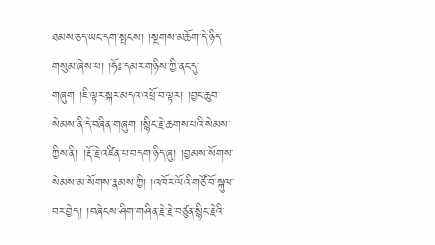ཐམས་ཅད་ཡང་དག་སྤངས། །སྔགས་མཆོག་དེ་ཉིད་གསུམ་ཞེས་པ། །ཧོཿ་དམར་གཉིས་ཀྱི་ནང་དུ་གཞུག །ཇི་ལྟར་སྐར་མདའ་འཕྲོ་བ་ལྟར། །བྱང་ཆུབ་སེམས་ནི་དེ་བཞིན་གཞུག །སྙིང་རྗེ་ཆགས་པའི་སེམས་ཀྱིས་ནི། །རྡོ་རྗེ་འཛིན་པ་བདག་ཉིད་ཞུ། །བྱམས་སོགས་སེམས་མ་སོགས་རྣམས་ཀྱི། །འཁོར་ལོའི་གཙོ་བོ་སྐུལ་བར་བྱེད། །བཞེངས་ཤིག་གཤིན་རྗེ་རྗེ་བཙུན་སྙིང་རྗེའི་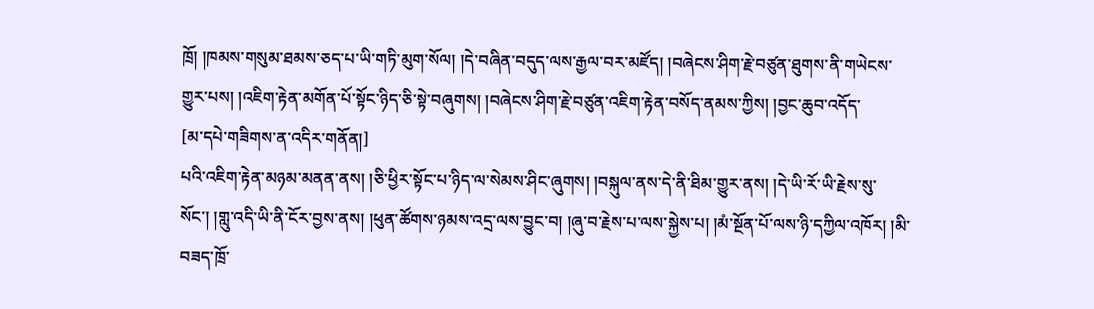ཁྲོ། །ཁམས་གསུམ་ཐམས་ཅད་པ་ཡི་གཏི་མུག་སོལ། །དེ་བཞིན་བདུད་ལས་རྒྱལ་བར་མཛོད། །བཞེངས་ཤིག་རྗེ་བཙུན་ཐུགས་ནི་གཡེངས་གྱུར་པས། །འཇིག་རྟེན་མགོན་པོ་སྟོང་ཉིད་ཅི་སྟེ་བཞུགས། །བཞེངས་ཤིག་རྗེ་བཙུན་འཇིག་རྟེན་བསོད་ནམས་ཀྱིས། །བྱང་ཆུབ་འདོད་
[མ་དཔེ་གཟིགས་ན་འདིར་གནོན།]
པའི་འཇིག་རྟེན་མཉམ་མནན་ནས། །ཅི་ཕྱིར་སྟོང་པ་ཉིད་ལ་སེམས་ཤིང་ཞུགས། །བསྐུལ་ནས་དེ་ནི་ཐིམ་གྱུར་ནས། །དེ་ཡི་རོ་ཡི་རྗེས་སུ་སོང་། །གླུ་འདི་ཡི་ནི་ངོར་བྱས་ནས། །ཕུན་ཚོགས་ཉམས་འདྲ་ལས་བྱུང་བ། །ཞུ་བ་རྗེས་པ་ལས་སྐྱེས་པ། །མཾ་སྔོན་པོ་ལས་ཉི་དཀྱིལ་འཁོར། །མི་བཟད་ཁྲོ་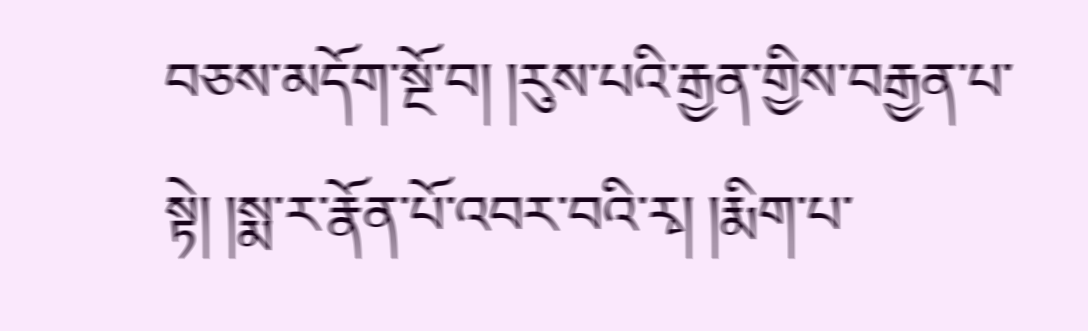བཅས་མདོག་སྔོ་བ། །རུས་པའི་རྒྱན་གྱིས་བརྒྱན་པ་སྟེ། །སྨ་ར་རྣོན་པོ་འབར་བའི་རྭ། །རྨིག་པ་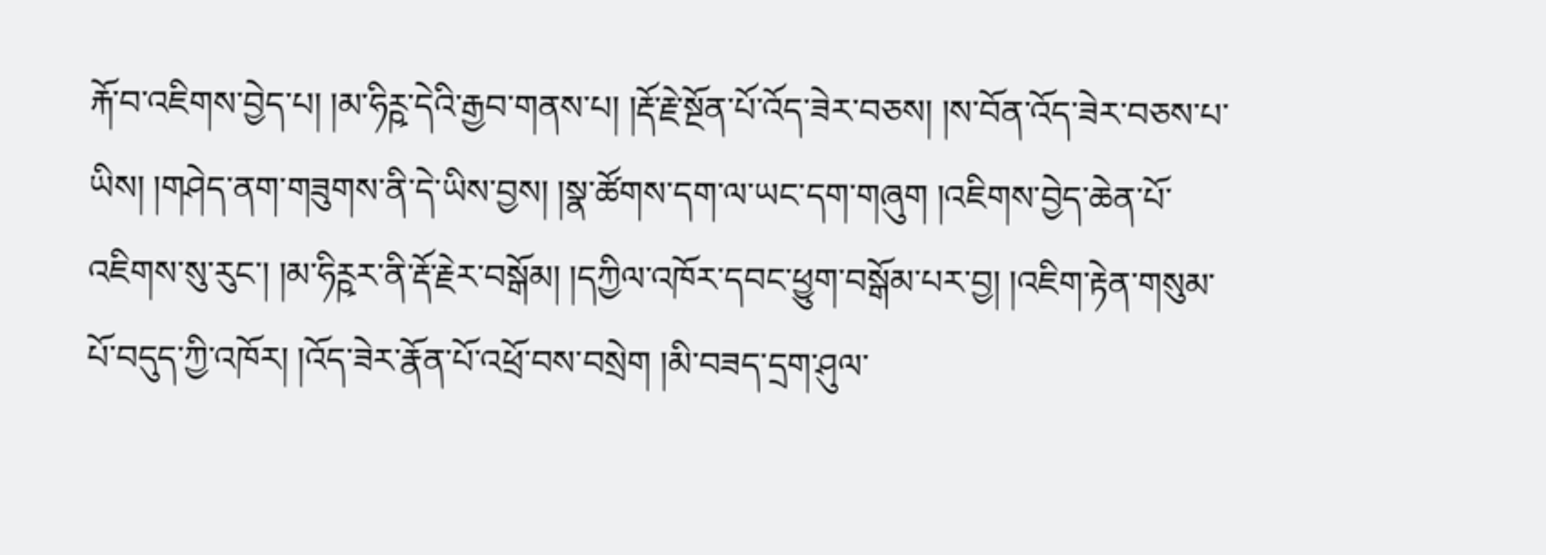རྐོ་བ་འཇིགས་བྱེད་པ། །མ་ཧིཪྵ་དེའི་རྒྱབ་གནས་པ། །རྡོ་རྗེ་སྔོན་པོ་འོད་ཟེར་བཅས། །ས་བོན་འོད་ཟེར་བཅས་པ་ཡིས། །གཤེད་ནག་གཟུགས་ནི་དེ་ཡིས་བྱས། །སྣ་ཚོགས་དག་ལ་ཡང་དག་གཞུག །འཇིགས་བྱེད་ཆེན་པོ་འཇིགས་སུ་རུང་། །མ་ཧིཪྵར་ནི་རྡོ་རྗེར་བསྒོམ། །དཀྱིལ་འཁོར་དབང་ཕྱུག་བསྒོམ་པར་བྱ། །འཇིག་རྟེན་གསུམ་པོ་བདུད་ཀྱི་འཁོར། །འོད་ཟེར་རྣོན་པོ་འཕྲོ་བས་བསྲེག །མི་བཟད་དྲག་ཤུལ་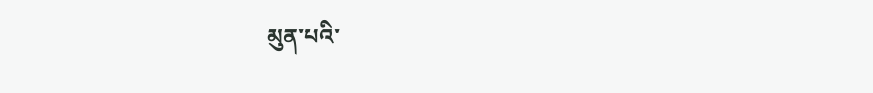མུན་པའི་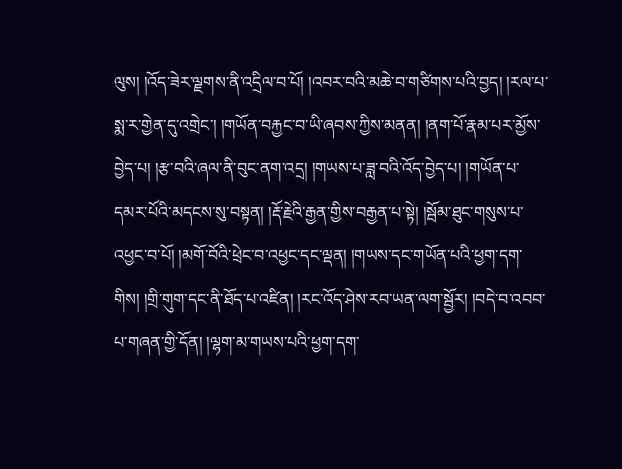ལུས། །འོད་ཟེར་ལྗགས་ནི་འདྲིལ་བ་པོ། །འབར་བའི་མཆེ་བ་གཙིགས་པའི་བྱད། །རལ་པ་སྨ་ར་གྱེན་དུ་འགྲེང་། །གཡོན་བརྐྱང་བ་ཡི་ཞབས་ཀྱིས་མནན། །ནག་པོ་རྣམ་པར་མྱོས་བྱེད་པ། །རྩ་བའི་ཞལ་ནི་བུང་ནག་འདྲ། །གཡས་པ་ཟླ་བའི་འོད་བྱེད་པ། །གཡོན་པ་དམར་པོའི་མདངས་སུ་བསྟན། །རྡོ་རྗེའི་རྒྱན་གྱིས་བརྒྱན་པ་སྟེ། །སྦོམ་ཐུང་གསུས་པ་འཕྱང་བ་པོ། །མགོ་བོའི་ཕྲེང་བ་འཕྱང་དང་ལྡན། །གཡས་དང་གཡོན་པའི་ཕྱག་དག་གིས། །གྲི་གུག་དང་ནི་ཐོད་པ་འཛིན། །རང་འོད་ཤེས་རབ་ཡན་ལག་སྦྱོར། །བདེ་བ་འབབ་པ་གཞན་གྱི་དོན། །ལྷག་མ་གཡས་པའི་ཕྱག་དག་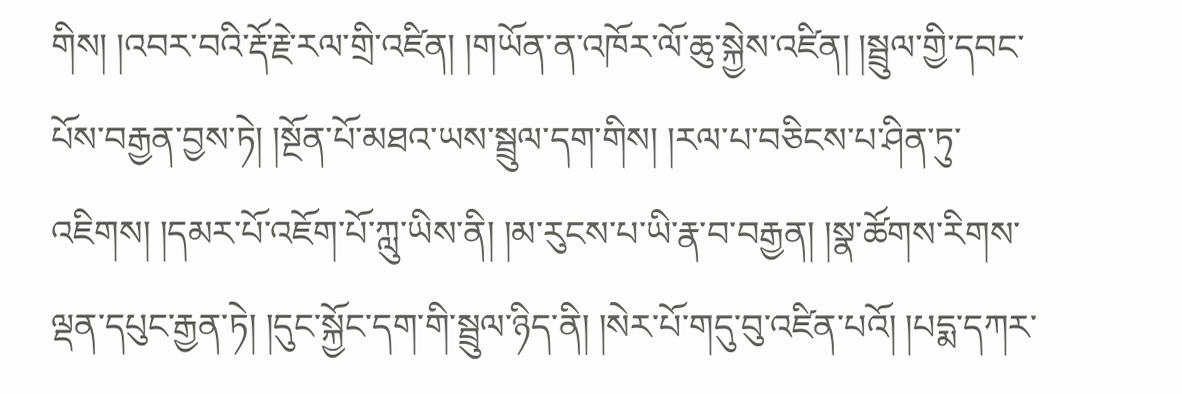གིས། །འབར་བའི་རྡོ་རྗེ་རལ་གྲི་འཛིན། །གཡོན་ན་འཁོར་ལོ་ཆུ་སྐྱེས་འཛིན། །སྦྲུལ་གྱི་དབང་པོས་བརྒྱན་བྱས་ཏེ། །སྔོན་པོ་མཐའ་ཡས་སྦྲུལ་དག་གིས། །རལ་པ་བཅིངས་པ་ཤིན་ཏུ་འཇིགས། །དམར་པོ་འཇོག་པོ་ཀླུ་ཡིས་ནི། །མ་རུངས་པ་ཡི་རྣ་བ་བརྒྱན། །སྣ་ཚོགས་རིགས་ལྡན་དཔུང་རྒྱན་ཏེ། །དུང་སྐྱོང་དག་གི་སྦྲུལ་ཉིད་ནི། །སེར་པོ་གདུ་བུ་འཛིན་པའོ། །པདྨ་དཀར་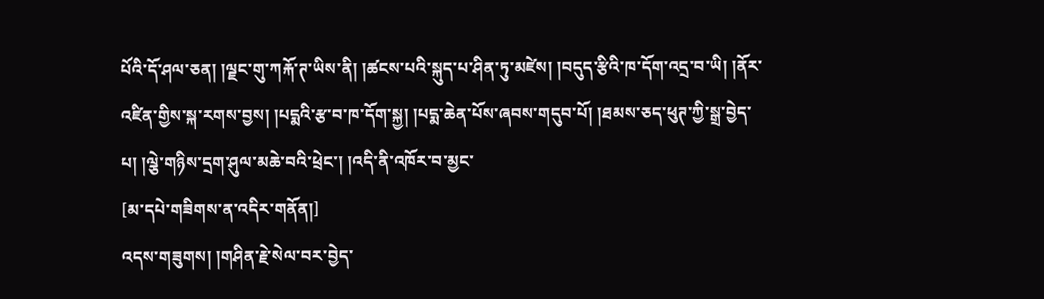པོའི་དོ་ཤལ་ཅན། །ལྗང་གུ་ཀརྐོ་ཊ་ཡིས་ནི། །ཚངས་པའི་སྐུད་པ་ཤིན་ཏུ་མཛེས། །བདུད་རྩིའི་ཁ་དོག་འདྲ་བ་ཡི། །ནོར་འཛིན་གྱིས་སྐ་རགས་བྱས། །པདྨའི་རྩ་བ་ཁ་དོག་སྐྱ། །པདྨ་ཆེན་པོས་ཞབས་གདུབ་པོ། །ཐམས་ཅད་ཕུཊ་ཀྱི་སྒྲ་བྱེད་པ། །ལྕེ་གཉིས་དྲག་ཤུལ་མཆེ་བའི་ཕྲེང་། །འདི་ནི་འཁོར་བ་མྱང་
[མ་དཔེ་གཟིགས་ན་འདིར་གནོན།]
འདས་གཟུགས། །གཤིན་རྗེ་སེལ་བར་བྱེད་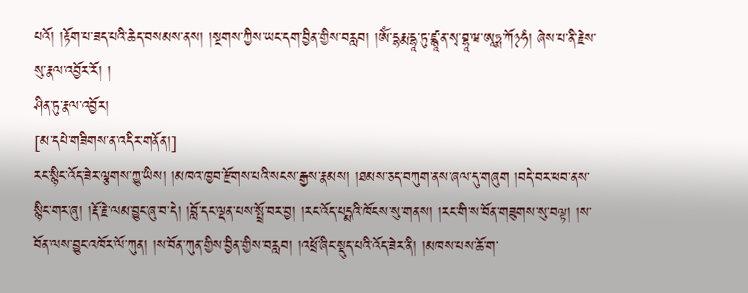པའོ། །རྟོག་པ་ཟད་པའི་ཆེད་བསམས་ནས། །སྔགས་ཀྱིས་ཡང་དག་བྱིན་གྱིས་བརླབ། །ཨོཾ་དྷརྨ་དྷཱ་ཏུ་ཛྙཱ་ན་སྭ་བྷཱ་ཝ་ཨཱཏྨ་ཀོ྅ཧཾ། ཞེས་པ་ནི་རྗེས་སུ་རྣལ་འབྱོར་རོ། །
ཤིན་ཏུ་རྣལ་འབྱོར།
[མ་དཔེ་གཟིགས་ན་འདིར་གནོན།]
རང་སྙིང་འོད་ཟེར་ལྕགས་ཀྱུ་ཡིས། །མཁའ་ཁྱབ་རྫོགས་པའི་སངས་རྒྱས་རྣམས། །ཐམས་ཅད་བཀུག་ནས་ཞལ་དུ་གཞུག །བདེ་བར་ཕབ་ནས་སྙིང་གར་ཞུ། །རྡོ་རྗེ་ལམ་བྱུང་ཞུ་བ་དེ། །བློ་དང་ལྡན་པས་སྤྲོ་བར་བྱ། །རང་འོད་པདྨའི་ཁོངས་སུ་གནས། །རང་གི་ས་བོན་གཟུགས་སུ་བལྟ། །ས་བོན་ལས་བྱུང་འཁོར་ལོ་ཀུན། །ས་བོན་ཀུན་གྱིས་བྱིན་གྱིས་བརླབ། །འཕྲོ་ཞིང་སྡུད་པའི་འོད་ཟེར་ནི། །མཁས་པས་ཆོ་ག་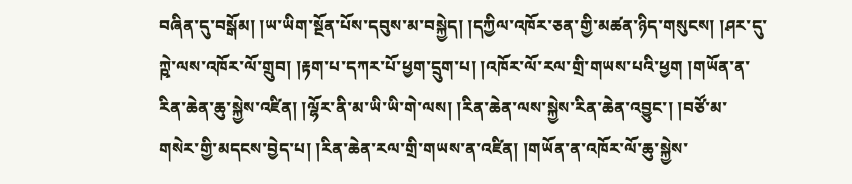བཞིན་དུ་བསྒོམ། །ཡ་ཡིག་སྔོན་པོས་དབུས་མ་བསྐྱེད། །དཀྱིལ་འཁོར་ཅན་གྱི་མཚན་ཉིད་གསུངས། །ཤར་དུ་ཀྵེ་ལས་འཁོར་ལོ་གྲུབ། །རྟག་པ་དཀར་པོ་ཕྱག་དྲུག་པ། །འཁོར་ལོ་རལ་གྲི་གཡས་པའི་ཕྱག །གཡོན་ན་རིན་ཆེན་ཆུ་སྐྱེས་འཛིན། །ལྷོར་ནི་མ་ཡི་ཡི་གེ་ལས། །རིན་ཆེན་ལས་སྐྱེས་རིན་ཆེན་འབྱུང་། །བཙོ་མ་གསེར་གྱི་མདངས་བྱེད་པ། །རིན་ཆེན་རལ་གྲི་གཡས་ན་འཛིན། །གཡོན་ན་འཁོར་ལོ་ཆུ་སྐྱེས་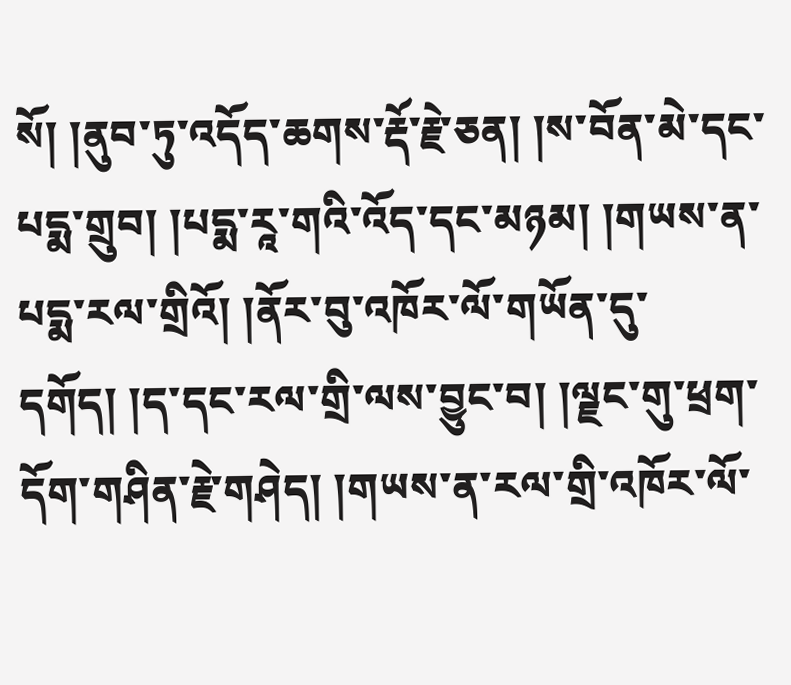སོ། །ནུབ་ཏུ་འདོད་ཆགས་རྡོ་རྗེ་ཅན། །ས་བོན་མེ་དང་པདྨ་གྲུབ། །པདྨ་རཱ་གའི་འོད་དང་མཉམ། །གཡས་ན་པདྨ་རལ་གྲིའོ། །ནོར་བུ་འཁོར་ལོ་གཡོན་དུ་དགོད། །ད་དང་རལ་གྲི་ལས་བྱུང་བ། །ལྗང་གུ་ཕྲག་དོག་གཤིན་རྗེ་གཤེད། །གཡས་ན་རལ་གྲི་འཁོར་ལོ་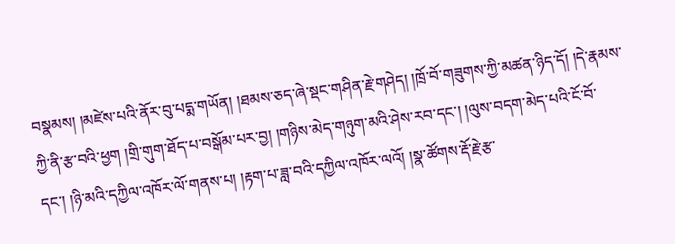བསྣམས། །མཛེས་པའི་ནོར་བུ་པདྨ་གཡོན། །ཐམས་ཅད་ཞེ་སྡང་གཤིན་རྗེ་གཤེད། །ཁྲོ་བོ་གཟུགས་ཀྱི་མཚན་ཉིད་དོ། །དེ་རྣམས་ཀྱི་ནི་རྩ་བའི་ཕྱག །གྲི་གུག་ཐོད་པ་བསྒོམ་པར་བྱ། །གཉིས་མེད་གཉུག་མའི་ཤེས་རབ་དང་། །ལུས་བདག་མེད་པའི་ངོ་བོ་དང་། །ཉི་མའི་དཀྱིལ་འཁོར་ལོ་གནས་པ། །རྟག་པ་ཟླ་བའི་དཀྱིལ་འཁོར་ལའོ། །སྣ་ཚོགས་རྡོ་རྗེ་རྩ་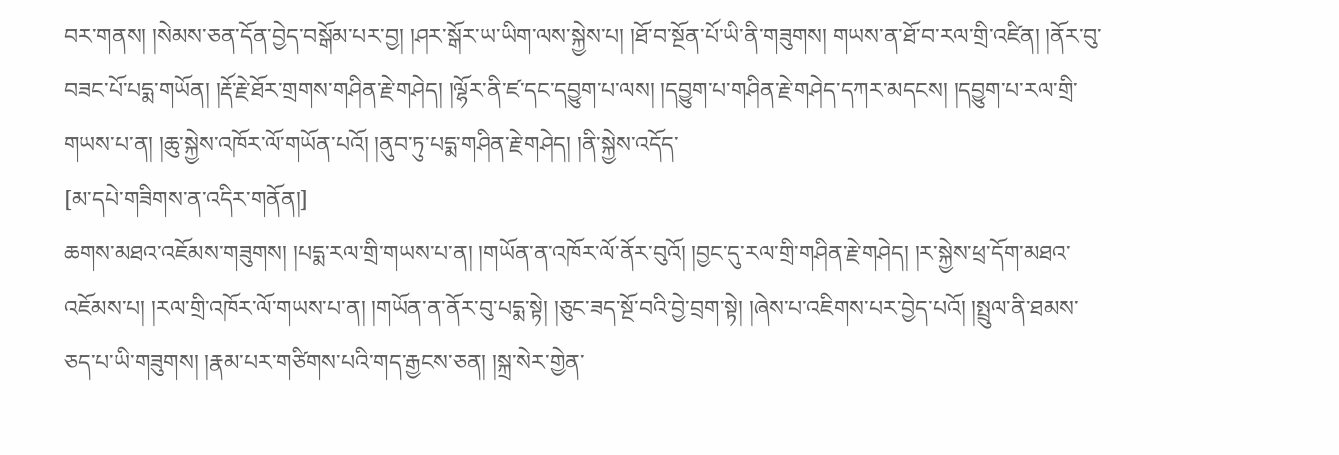བར་གནས། །སེམས་ཅན་དོན་བྱེད་བསྒོམ་པར་བྱ། །ཤར་སྒོར་ཡ་ཡིག་ལས་སྐྱེས་པ། །ཐོ་བ་སྔོན་པོ་ཡི་ནི་གཟུགས། གཡས་ན་ཐོ་བ་རལ་གྲི་འཛིན། །ནོར་བུ་བཟང་པོ་པདྨ་གཡོན། །རྡོ་རྗེ་ཐོར་གྲགས་གཤིན་རྗེ་གཤེད། །ལྷོར་ནི་ཛ་དང་དབྱུག་པ་ལས། །དབྱུག་པ་གཤིན་རྗེ་གཤེད་དཀར་མདངས། །དབྱུག་པ་རལ་གྲི་གཡས་པ་ན། །ཆུ་སྐྱེས་འཁོར་ལོ་གཡོན་པའོ། །ནུབ་ཏུ་པདྨ་གཤིན་རྗེ་གཤེད། །ནི་སྐྱེས་འདོད་
[མ་དཔེ་གཟིགས་ན་འདིར་གནོན།]
ཆགས་མཐའ་འཇོམས་གཟུགས། །པདྨ་རལ་གྲི་གཡས་པ་ན། །གཡོན་ན་འཁོར་ལོ་ནོར་བུའོ། །བྱང་དུ་རལ་གྲི་གཤིན་རྗེ་གཤེད། །ར་སྐྱེས་ཕྲ་དོག་མཐའ་འཇོམས་པ། །རལ་གྲི་འཁོར་ལོ་གཡས་པ་ན། །གཡོན་ན་ནོར་བུ་པདྨ་སྟེ། །ཅུང་ཟད་སྔོ་བའི་བྱེ་བྲག་སྟེ། །ཞེས་པ་འཇིགས་པར་བྱེད་པའོ། །སྤྲུལ་ནི་ཐམས་ཅད་པ་ཡི་གཟུགས། །རྣམ་པར་གཙིགས་པའི་གད་རྒྱངས་ཅན། །སྐྲ་སེར་གྱེན་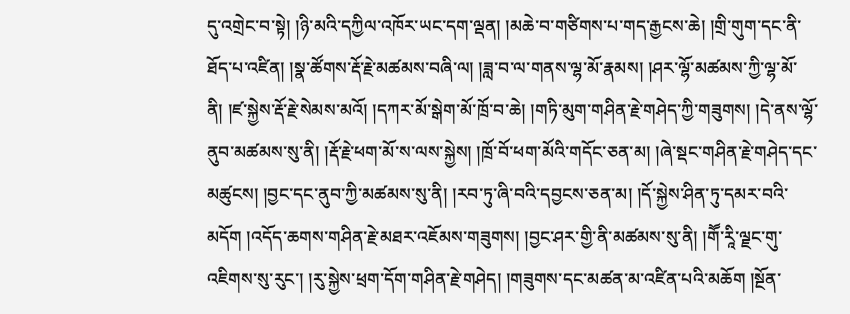དུ་འགྲེང་བ་སྟེ། །ཉི་མའི་དཀྱིལ་འཁོར་ཡང་དག་ལྡན། །མཆེ་བ་གཙིགས་པ་གད་རྒྱངས་ཆེ། །གྲི་གུག་དང་ནི་ཐོད་པ་འཛིན། །སྣ་ཚོགས་རྡོ་རྗེ་མཚམས་བཞི་ལ། །ཟླ་བ་ལ་གནས་ལྷ་མོ་རྣམས། །ཤར་ལྷོ་མཚམས་ཀྱི་ལྷ་མོ་ནི། །ཛ་སྐྱེས་རྡོ་རྗེ་སེམས་མའོ། །དཀར་མོ་སྒེག་མོ་ཁྲོ་བ་ཆེ། །གཏི་མུག་གཤིན་རྗེ་གཤེད་ཀྱི་གཟུགས། །དེ་ནས་ལྷོ་ནུབ་མཚམས་སུ་ནི། །རྡོ་རྗེ་ཕག་མོ་ས་ལས་སྐྱེས། །ཁྲོ་བོ་ཕག་མོའི་གདོང་ཅན་མ། །ཞེ་སྡང་གཤིན་རྗེ་གཤེད་དང་མཚུངས། །བྱང་དང་ནུབ་ཀྱི་མཚམས་སུ་ནི། །རབ་ཏུ་ཞི་བའི་དབྱངས་ཅན་མ། །དོ་སྐྱེས་ཤིན་ཏུ་དམར་བའི་མདོག །འདོད་ཆགས་གཤིན་རྗེ་མཐར་འཇོམས་གཟུགས། །བྱང་ཤར་གྱི་ནི་མཚམས་སུ་ནི། །གཽ་རཱི་ལྗང་གུ་འཇིགས་སུ་རུང་། །རུ་སྐྱེས་ཕྲག་དོག་གཤིན་རྗེ་གཤེད། །གཟུགས་དང་མཚན་མ་འཛིན་པའི་མཆོག །སྔོན་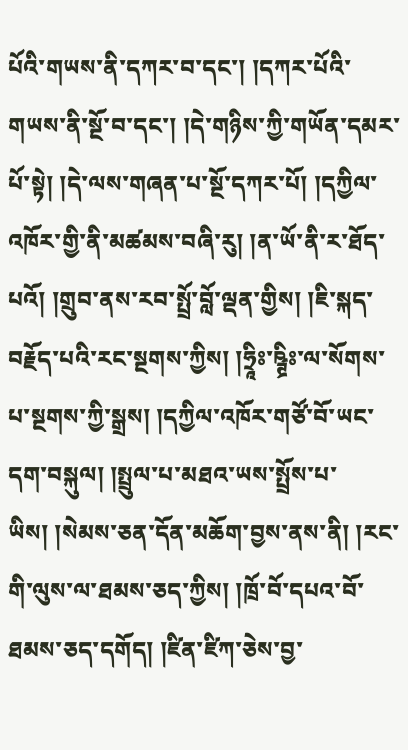པོའི་གཡས་ནི་དཀར་བ་དང་། །དཀར་པོའི་གཡས་ནི་སྔོ་བ་དང་། །དེ་གཉིས་ཀྱི་གཡོན་དམར་པོ་སྟེ། །དེ་ལས་གཞན་པ་སྔོ་དཀར་པོ། །དཀྱིལ་འཁོར་གྱི་ནི་མཚམས་བཞི་རུ། །ན་ཡོ་ནི་ར་ཐོད་པའོ། །གྲུབ་ནས་རབ་སྤྲོ་བློ་ལྡན་གྱིས། །ཇི་སྐད་བརྗོད་པའི་རང་སྔགས་ཀྱིས། །ཧྲཱིཿ་ཥྚྲིཿ་ལ་སོགས་པ་སྔགས་ཀྱི་སྒྲས། །དཀྱིལ་འཁོར་གཙོ་བོ་ཡང་དག་བསྐུལ། །སྤྲུལ་པ་མཐའ་ཡས་སྤྲོས་པ་ཡིས། །སེམས་ཅན་དོན་མཆོག་བྱས་ནས་ནི། །རང་གི་ལུས་ལ་ཐམས་ཅད་ཀྱིས། །ཁྲོ་བོ་དཔའ་བོ་ཐམས་ཅད་དགོད། །ཛིན་ཛིཀ་ཅེས་བྱ་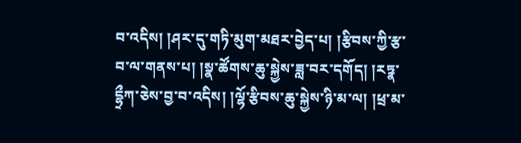བ་འདིས། །ཤར་དུ་གཏི་མུག་མཐར་བྱེད་པ། །རྩིབས་ཀྱི་རྩ་བ་ལ་གནས་པ། །སྣ་ཚོགས་ཆུ་སྐྱེས་ཟླ་བར་དགོད། །རཏྣ་དྷྲྀཀ་ཅེས་བྱ་བ་འདིས། །ལྷོ་རྩིབས་ཆུ་སྐྱེས་ཉི་མ་ལ། །ཕྲ་མ་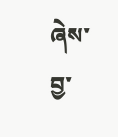ཞེས་བྱ་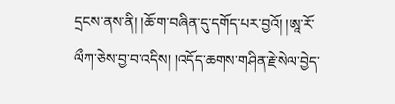དྲངས་ནས་ནི། །ཆོ་ག་བཞིན་དུ་དགོད་པར་བྱའོ། །ཨཱ་རོ་ལྀཀ་ཅེས་བྱ་བ་འདིས། །འདོད་ཆགས་གཤིན་རྗེ་སེལ་བྱེད་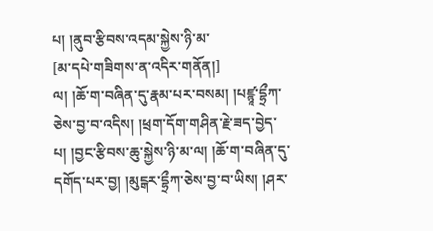པ། །ནུབ་རྩིབས་འདམ་སྐྱེས་ཉི་མ་
[མ་དཔེ་གཟིགས་ན་འདིར་གནོན།]
ལ། །ཆོ་ག་བཞིན་དུ་རྣམ་པར་བསམ། །པཛྙཱ་དྷྲྀཀ་ཅེས་བྱ་བ་འདིས། །ཕྲག་དོག་གཤིན་རྗེ་ཟད་བྱེད་པ། །བྱང་རྩིབས་ཆུ་སྐྱེས་ཉི་མ་ལ། །ཆོ་ག་བཞིན་དུ་དགོད་པར་བྱ། །མུངྒར་དྷྲྀཀ་ཅེས་བྱ་བ་ཡིས། །ཤར་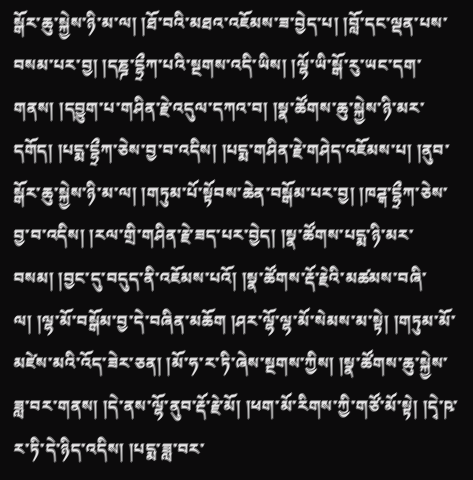སྒོར་ཆུ་སྐྱེས་ཉི་མ་ལ། །ཐོ་བའི་མཐའ་འཇོམས་ཟ་བྱེད་པ། །བློ་དང་ལྡན་པས་བསམ་པར་བྱ། །དཎྜ་དྷྲྀཀ་པའི་སྔགས་འདི་ཡིས། །ལྷོ་ཡི་སྒོ་རུ་ཡང་དག་གནས། །དབྱུག་པ་གཤིན་རྗེ་འདུལ་དཀའ་བ། །སྣ་ཚོགས་ཆུ་སྐྱེས་ཉི་མར་དགོད། །པདྨ་དྷྲྀཀ་ཅེས་བྱ་བ་འདིས། །པདྨ་གཤིན་རྗེ་གཤེད་འཇོམས་པ། །ནུབ་སྒོར་ཆུ་སྐྱེས་ཉི་མ་ལ། །གཏུམ་པོ་སྟོབས་ཆེན་བསྒོམ་པར་བྱ། །ཁཌྒ་དྷྲྀཀ་ཅེས་བྱ་བ་འདིས། །རལ་གྲི་གཤིན་རྗེ་ཟད་པར་བྱེད། །སྣ་ཚོགས་པདྨ་ཉི་མར་བསམ། །བྱང་དུ་བདུད་ནི་འཇོམས་པའོ། །སྣ་ཚོགས་རྡོ་རྗེའི་མཚམས་བཞི་ལ། །ལྷ་མོ་བསྒོམ་བྱ་དེ་བཞིན་མཆོག །ཤར་ལྷོ་ལྷ་མོ་སེམས་མ་སྟེ། །གཏུམ་མོ་མཛེས་མའི་འོད་ཟེར་ཅན། །མོ་ཧ་ར་ཏི་ཞེས་སྔགས་ཀྱིས། །སྣ་ཚོགས་ཆུ་སྐྱེས་ཟླ་བར་གནས། །དེ་ནས་ལྷོ་ནུབ་རྡོ་རྗེ་མོ། །ཕག་མོ་རིགས་ཀྱི་གཙོ་མོ་སྟེ། །དྭེ་ཥ་ར་ཏི་དེ་ཉིད་འདིས། །པདྨ་ཟླ་བར་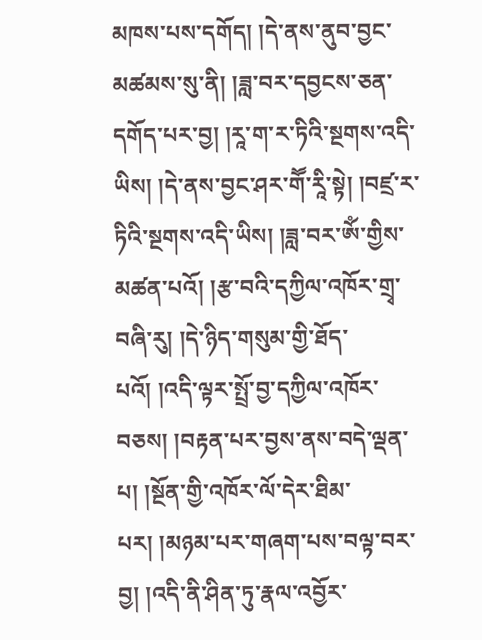མཁས་པས་དགོད། །དེ་ནས་ནུབ་བྱང་མཚམས་སུ་ནི། །ཟླ་བར་དབྱངས་ཅན་དགོད་པར་བྱ། །རཱ་ག་ར་ཏིའི་སྔགས་འདི་ཡིས། །དེ་ནས་བྱང་ཤར་གཽ་རཱི་སྟེ། །བཛྲ་ར་ཏིའི་སྔགས་འདི་ཡིས། །ཟླ་བར་ཨོཾ་གྱིས་མཚན་པའོ། །རྩ་བའི་དཀྱིལ་འཁོར་གྲྭ་བཞི་རུ། །དེ་ཉིད་གསུམ་གྱི་ཐོད་པའོ། །འདི་ལྟར་སྤྲོ་བྱ་དཀྱིལ་འཁོར་བཅས། །བརྟན་པར་བྱས་ནས་བདེ་ལྡན་པ། །སྔོན་གྱི་འཁོར་ལོ་དེར་ཐིམ་པར། །མཉམ་པར་གཞག་པས་བལྟ་བར་བྱ། །འདི་ནི་ཤིན་ཏུ་རྣལ་འབྱོར་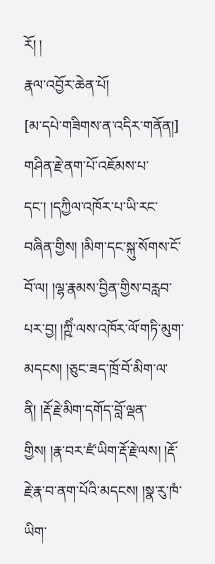རོ། །
རྣལ་འབྱོར་ཆེན་པོ།
[མ་དཔེ་གཟིགས་ན་འདིར་གནོན།]
གཤིན་རྗེ་ནག་པོ་འཇོམས་པ་དང་། །དཀྱིལ་འཁོར་པ་ཡི་རང་བཞིན་གྱིས། །མིག་དང་སྐུ་སོགས་ངོ་བོ་ལ། །ལྷ་རྣམས་བྱིན་གྱིས་བརླབ་པར་བྱ། །ཀྵིཾ་ལས་འཁོར་ལོ་གཏི་མུག་མདངས། །ཅུང་ཟད་ཁྲོ་བོ་མིག་ལ་ནི། །རྡོ་རྗེ་མིག་དགོད་བློ་ལྡན་གྱིས། །རྣ་བར་ཛཾ་ཡིག་རྡོ་རྗེ་ལས། །རྡོ་རྗེ་རྣ་བ་ནག་པོའི་མདངས། །སྣ་རུ་ཁཾ་ཡིག་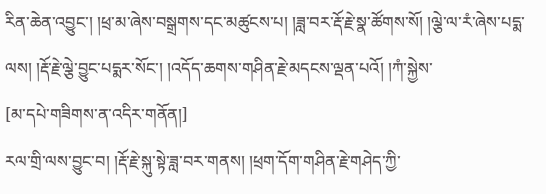རིན་ཆེན་འབྱུང་། །ཕྲ་མ་ཞེས་བསྒྲགས་དང་མཚུངས་པ། །ཟླ་བར་རྡོ་རྗེ་སྣ་ཚོགས་སོ། །ལྕེ་ལ་རཾ་ཞེས་པདྨ་ལས། །རྡོ་རྗེ་ལྕེ་བྱུང་པདྨར་སོང་། །འདོད་ཆགས་གཤིན་རྗེ་མདངས་ལྡན་པའོ། །ཀཾ་སྐྱེས་
[མ་དཔེ་གཟིགས་ན་འདིར་གནོན།]
རལ་གྲི་ལས་བྱུང་བ། །རྡོ་རྗེ་སྐུ་སྟེ་ཟླ་བར་གནས། །ཕྲག་དོག་གཤིན་རྗེ་གཤེད་ཀྱི་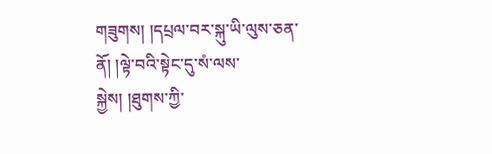གཟུགས། །དཔྲལ་བར་སྐུ་ཡི་ལུས་ཅན་ནོ། །ལྟེ་བའི་སྟེང་དུ་སཾ་ལས་སྐྱེས། །ཐུགས་ཀྱི་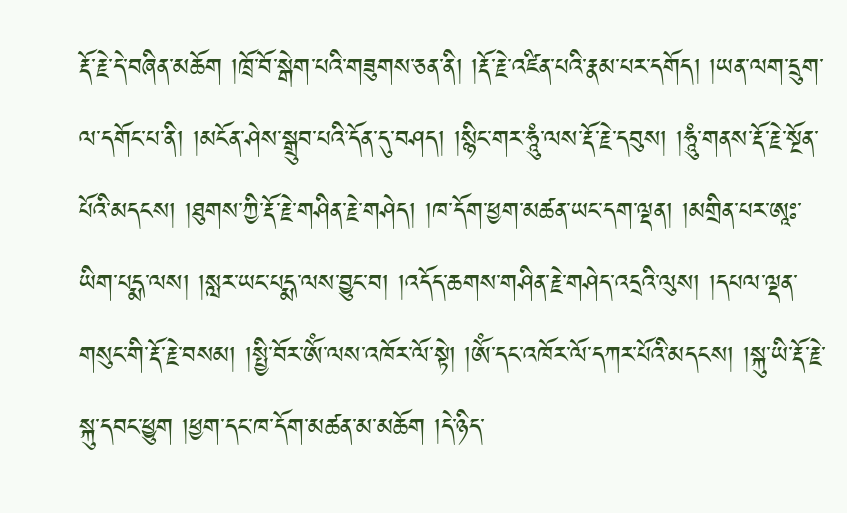རྡོ་རྗེ་དེ་བཞིན་མཆོག །ཁྲོ་བོ་སྒེག་པའི་གཟུགས་ཅན་ནི། །རྡོ་རྗེ་འཛིན་པའི་རྣམ་པར་དགོད། །ཡན་ལག་དྲུག་ལ་དགོང་པ་ནི། །མངོན་ཤེས་སྒྲུབ་པའི་དོན་དུ་བཤད། །སྙིང་གར་ཧཱུཾ་ལས་རྡོ་རྗེ་དབུས། །ཧཱུཾ་གནས་རྡོ་རྗེ་སྔོན་པོའི་མདངས། །ཐུགས་ཀྱི་རྡོ་རྗེ་གཤིན་རྗེ་གཤེད། །ཁ་དོག་ཕྱག་མཚན་ཡང་དག་ལྡན། །མགྲིན་པར་ཨཱཿ་ཡིག་པདྨ་ལས། །སླར་ཡང་པདྨ་ལས་བྱུང་བ། །འདོད་ཆགས་གཤིན་རྗེ་གཤེད་འདྲའི་ལུས། །དཔལ་ལྡན་གསུང་གི་རྡོ་རྗེ་བསམ། །སྤྱི་བོར་ཨོཾ་ལས་འཁོར་ལོ་སྟེ། །ཨོཾ་དང་འཁོར་ལོ་དཀར་པོའི་མདངས། །སྐུ་ཡི་རྡོ་རྗེ་སྐུ་དབང་ཕྱུག །ཕྱག་དང་ཁ་དོག་མཚན་མ་མཆོག །དེ་ཉིད་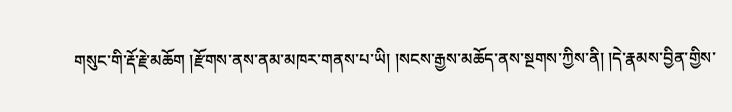གསུང་གི་རྡོ་རྗེ་མཆོག །རྫོགས་ནས་ནམ་མཁར་གནས་པ་ཡི། །སངས་རྒྱས་མཆོད་ནས་སྔགས་ཀྱིས་ནི། །དེ་རྣམས་བྱིན་གྱིས་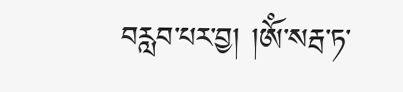བརླབ་པར་བྱ། །ཨོཾ་སརྦ་ཏ་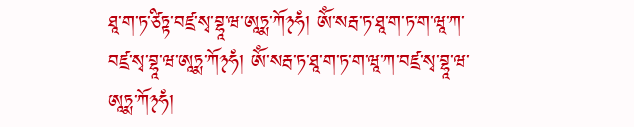ཐཱ་ག་ཏ་ཙིཏྟ་བཛྲ་སྭ་བྷཱ་ཝ་ཨཱཏྨ་ཀོ྅ཧཾ། ཨོཾ་སརྦ་ཏ་ཐཱ་ག་ཏ་ག་ཝཱ་ཀ་བཛྲ་སྭ་བྷཱ་ཝ་ཨཱཏྨ་ཀོ྅ཧཾ། ཨོཾ་སརྦ་ཏ་ཐཱ་ག་ཏ་ག་ཝཱ་ཀ་བཛྲ་སྭ་བྷཱ་ཝ་ཨཱཏྨ་ཀོ྅ཧཾ།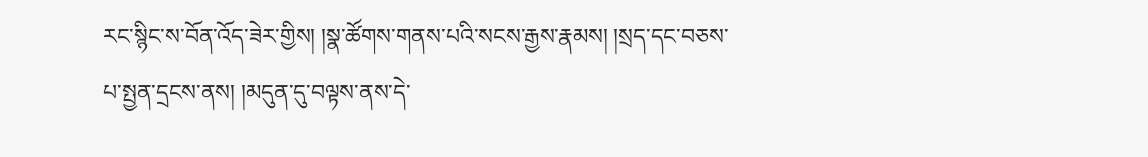རང་སྙིང་ས་བོན་འོད་ཟེར་གྱིས། །སྣ་ཚོགས་གནས་པའི་སངས་རྒྱས་རྣམས། །སྲད་དང་བཅས་པ་སྤྱན་དྲངས་ནས། །མདུན་དུ་བལྟས་ནས་དེ་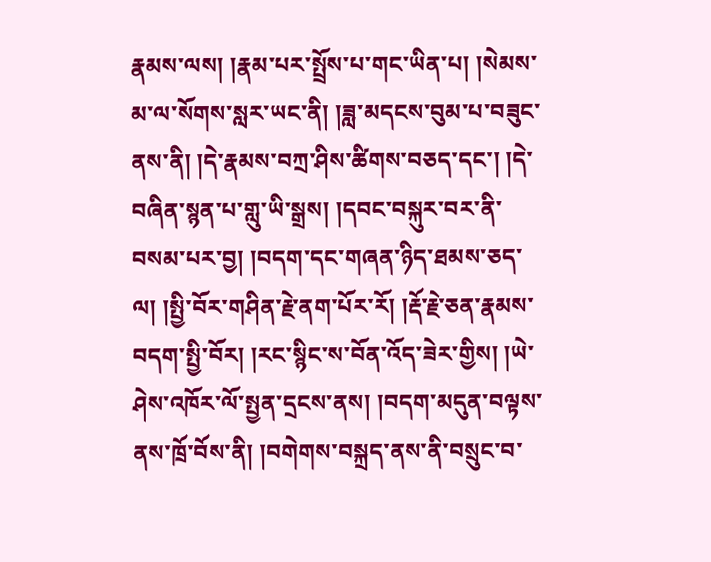རྣམས་ལས། །རྣམ་པར་སྤྲོས་པ་གང་ཡིན་པ། །སེམས་མ་ལ་སོགས་སླར་ཡང་ནི། །ཟླ་མདངས་བུམ་པ་བཟུང་ནས་ནི། །དེ་རྣམས་བཀྲ་ཤིས་ཚིགས་བཅད་དང་། །དེ་བཞིན་སྙན་པ་གླུ་ཡི་སྒྲས། །དབང་བསྐུར་བར་ནི་བསམ་པར་བྱ། །བདག་དང་གཞན་ཉིད་ཐམས་ཅད་ལ། །སྤྱི་བོར་གཤིན་རྗེ་ནག་པོར་རོ། །རྡོ་རྗེ་ཅན་རྣམས་བདག་སྤྱི་བོར། །རང་སྙིང་ས་བོན་འོད་ཟེར་གྱིས། །ཡེ་ཤེས་འཁོར་ལོ་སྤྱན་དྲངས་ནས། །བདག་མདུན་བལྟས་ནས་ཁྲོ་བོས་ནི། །བགེགས་བསྐྲད་ནས་ནི་བསྲུང་བ་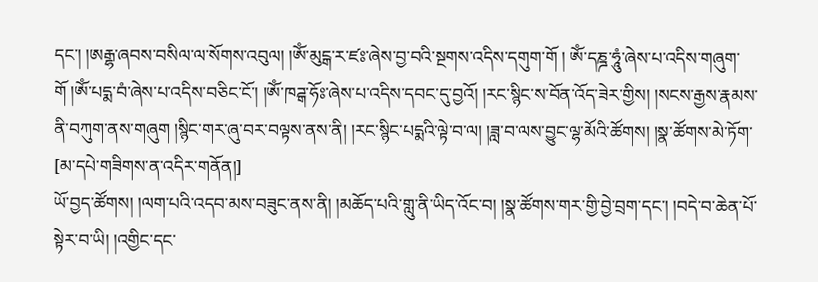དང་། །ཨརྒྷ་ཞབས་བསིལ་ལ་སོགས་འབུལ། །ཨོཾ་མུངྒ་ར་ཛཿ་ཞེས་བྱ་བའི་སྔགས་འདིས་དགུག་གོ ། ཨོཾ་དཎྜ་ཧཱུཾ་ཞེས་པ་འདིས་གཞུག་གོ །ཨོཾ་པདྨ་བཾ་ཞེས་པ་འདིས་བཅིང་ངོ་། །ཨོཾ་ཁཌྒ་ཧོཿ་ཞེས་པ་འདིས་དབང་དུ་བྱའོ། །རང་སྙིང་ས་བོན་འོད་ཟེར་གྱིས། །སངས་རྒྱས་རྣམས་ནི་བཀུག་ནས་གཞུག །སྙིང་གར་ཞུ་བར་བལྟས་ནས་ནི། །རང་སྙིང་པདྨའི་ལྟེ་བ་ལ། །ཟླ་བ་ལས་བྱུང་ལྷ་མོའི་ཚོགས། །སྣ་ཚོགས་མེ་ཏོག་
[མ་དཔེ་གཟིགས་ན་འདིར་གནོན།]
ཡོ་བྱད་ཚོགས། །ལག་པའི་འདབ་མས་བཟུང་ནས་ནི། །མཆོད་པའི་གླུ་ནི་ཡིད་འོང་བ། །སྣ་ཚོགས་གར་གྱི་བྱེ་བྲག་དང་། །བདེ་བ་ཆེན་པོ་སྟེར་བ་ཡི། །འགྱིང་དང་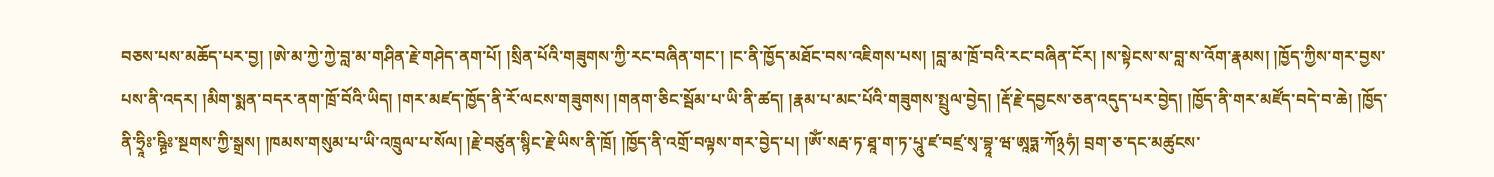བཅས་པས་མཆོད་པར་བྱ། །ཨེ་མ་ཀྱེ་ཀྱེ་བླ་མ་གཤིན་རྗེ་གཤེད་ནག་པོ། །སྲིན་པོའི་གཟུགས་ཀྱི་རང་བཞིན་གང་། །ང་ནི་ཁྱོད་མཐོང་བས་འཇིགས་པས། །བླ་མ་ཁྲོ་བའི་རང་བཞིན་ངོར། །ས་སྟེངས་ས་བླ་ས་འོག་རྣམས། །ཁྱོད་ཀྱིས་གར་བྱས་པས་ནི་འདར། །མིག་སྨན་བདར་ནག་ཁྲོ་བོའི་ཡིད། །གར་མཛད་ཁྱོད་ནི་རོ་ལངས་གཟུགས། །གནག་ཅིང་སྦོམ་པ་ཡི་ནི་ཚད། །རྣམ་པ་མང་པོའི་གཟུགས་སྤྲུལ་བྱེད། །རྡོ་རྗེ་དབྱངས་ཅན་འདུད་པར་བྱེད། །ཁྱོད་ནི་གར་མཛོད་བདེ་བ་ཆེ། །ཁྱོད་ནི་ཧྲཱིཿ་ཥྚྲིཿ་སྔགས་ཀྱི་སྒྲས། །ཁམས་གསུམ་པ་ཡི་འཁྲུལ་པ་སོལ། །རྗེ་བཙུན་སྙིང་རྗེ་ཡིས་ནི་ཁྲོ། །ཁྱོད་ནི་འགྲོ་བལྟས་གར་བྱེད་པ། །ཨོཾ་སརྦ་ཏ་ཐཱ་ག་ཏ་པཱུ་ཛ་བཛྲ་སྭ་བྷཱ་ཝ་ཨཱཏྨ་ཀོ྅ཧཾ། བྲག་ཅ་དང་མཚུངས་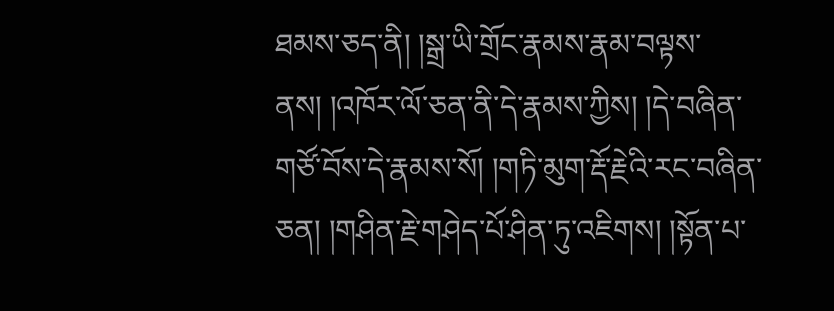ཐམས་ཅད་ནི། །སྒྲ་ཡི་གྲོང་རྣམས་རྣམ་བལྟས་ནས། །འཁོར་ལོ་ཅན་ནི་དེ་རྣམས་ཀྱིས། །དེ་བཞིན་གཙོ་བོས་དེ་རྣམས་སོ། །གཏི་མུག་རྡོ་རྗེའི་རང་བཞིན་ཅན། །གཤིན་རྗེ་གཤེད་པོ་ཤིན་ཏུ་འཇིགས། །སྟོན་པ་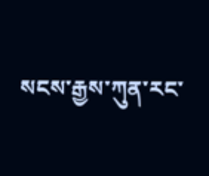སངས་རྒྱས་ཀུན་རང་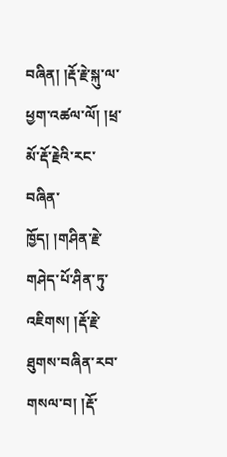བཞིན། །རྡོ་རྗེ་སྐུ་ལ་ཕྱག་འཚལ་ལོ། །ཕྲ་མོ་རྡོ་རྗེའི་རང་བཞིན་ཁྱོད། །གཤིན་རྗེ་གཤེད་པོ་ཤིན་ཏུ་འཇིགས། །རྡོ་རྗེ་ཐུགས་བཞིན་རབ་གསལ་བ། །རྡོ་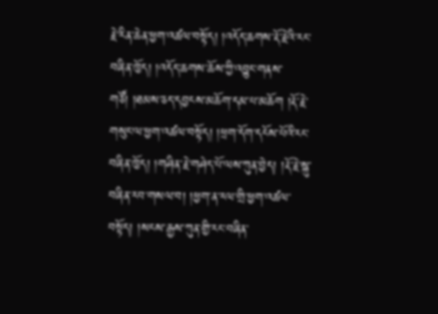རྗེ་རིན་ཆེན་ཕྱག་འཚལ་བསྟོད། །འདོད་ཆགས་རྡོ་རྗེའི་རང་བཞིན་ཁྱོད། །འདོད་ཆགས་ཆོས་ཀྱི་འབྱུང་གནས་གཙོ། །ཐམས་ཅད་དབྱངས་མཆོག་དམ་པ་མཆོག །རྡོ་རྗེ་གསུང་ལ་ཕྱག་འཚལ་བསྟོད། །ཕྲག་དོག་དངོས་པོའི་རང་བཞིན་ཁྱོད། །གཤིན་རྗེ་གཤེད་པོ་ལས་ཀུན་བྱེད། །རྡོ་རྗེ་སྐུ་བཞིན་རབ་གསལ་བ། །ཕྱག་ན་རལ་གྲི་ཕྱག་འཚལ་བསྟོད། །སངས་རྒྱས་ཀུན་གྱི་རང་བཞིན་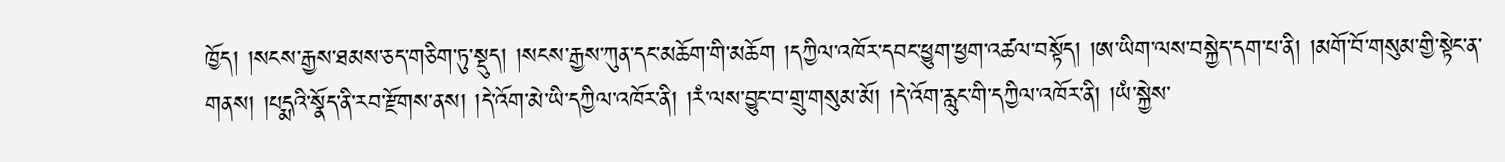ཁྱོད། །སངས་རྒྱས་ཐམས་ཅད་གཅིག་ཏུ་སྡུད། །སངས་རྒྱས་ཀུན་དང་མཆོག་གི་མཆོག །དཀྱིལ་འཁོར་དབང་ཕྱུག་ཕྱག་འཚལ་བསྟོད། །ཨ་ཡིག་ལས་བསྐྱེད་དག་པ་ནི། །མགོ་བོ་གསུམ་གྱི་སྟེང་ན་གནས། །པདྨའི་སྣོད་ནི་རབ་རྫོགས་ནས། །དེ་འོག་མེ་ཡི་དཀྱིལ་འཁོར་ནི། །རཾ་ལས་བྱུང་བ་གྲུ་གསུམ་མོ། །དེ་འོག་རླུང་གི་དཀྱིལ་འཁོར་ནི། །ཡཾ་སྐྱེས་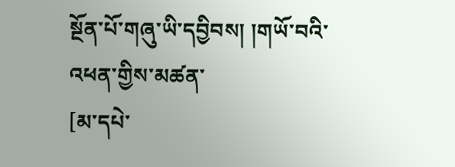སྔོན་པོ་གཞུ་ཡི་དབྱིབས། །གཡོ་བའི་འཕན་གྱིས་མཚན་
[མ་དཔེ་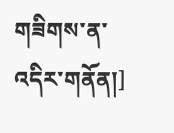གཟིགས་ན་འདིར་གནོན།]